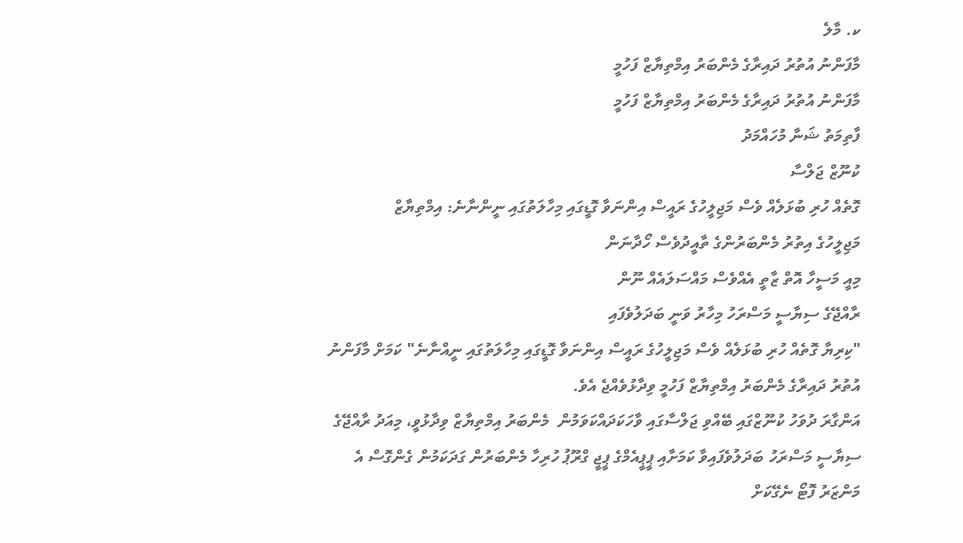ކ. މާލެ
މާފަންނު އުތުރު ދައިރާގެ މެންބަރު އިމްތިޔާޒް ފަހުމީ
މާފަންނު އުތުރު ދައިރާގެ މެންބަރު އިމްތިޔާޒް ފަހުމީ
ފާތިމަތު ޝަނާ މުހައްމަދު
ކުނޫޒް ޖަލްސާ
ގޮތެއް ހުރި ބުޅަލެއް ވެސް މަޖިލީހުގެ ރައީސް އިންނަވާ ގޮޑީގައި މިހާލަތުގައި ނީންނާނެ: އިމްތިޔާޒް
މަޖިލީހުގެ އިތުރު މެންބަރުންގެ ތާއީދުވެސް ހޯދާނަން
މިއީ މަސީހާ އޮތް ޒާތީ އެއްވެސް މައްސަލައެއް ނޫން
ރާއްޖޭގެ ސިޔާސީ މަސްރަހު މިހާރު ވަނީ ބަދަލުވެފައި
"ކިރިޔާ ގޮތެއް ހުރި ބުޅަލެއް ވެސް މަޖިލީހުގެ ރައީސް އިންނަވާ ގޮޑީގައި މިހާލަތުގައި ނީއްނާނެ" ކަމަށް މާފަންނު އުތުރު ދައިރާގެ މެންބަރު އިމްތިޔާޒް ފަހުމީ ވިދާޅުވެއްޖެ އެވެ.
އަންގާރަ ދުވަހު ކުނޫޒްގައި ބޭއްވި ޖަލްސާގައި ވާހަކަދައްކަވަމުން  މެންބަރު އިމްތިޔާޒް ވިދާޅުވީ، މިއަދު ރާއްޖޭގެ ސިޔާސީ މަސްރަހު ބަދަލުވެފައިވާ ކަމަށާއި ޕީޕީއެމްގެ ޕީޖީ ގްރޫޕު ހުރިހާ މެންބަރުން ގަދަކަމުން ގެންގޮސް އެ މަންޒަރު ފޮޓޯ ނެގޭކަށް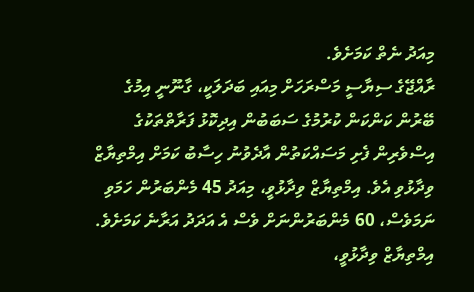މިއަދު ނެތް ކަމަށެވެ.
ރާއްޖޭގެ ސިޔާސީ މަސްރަހަށް މިއައި ބަދަލަކީ، ގާނޫނީ އިމުގެ ބޭރުން ކަންކަން ކުރުމުގެ ސަބަބުން އިދިކޮޅު ފަރާތްތަކުގެ އިސްވެރިން ފެށި މަސައްކަތުން އާދެވުނު ހިސާބު ކަމަށް އިމްތިޔާޒް ވިދާޅުވި އެވެ. އިމްތިޔާޒް ވިދާޅުވީ، މިއަދު 45 މެންބަރުން ހަމަވި ނަމަވެސް، 60 މެންބަރުންނަށް ވެސް އެ އަދަދު އަރާނެ ކަމަށެވެ.
އިމްތިޔާޒް ވިދާޅުވީ،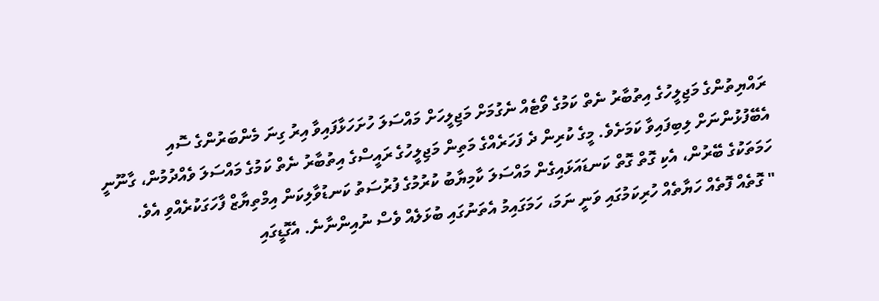ރައްޔިތުންގެ މަޖިލީހުގެ އިތުބާރު ނެތް ކަމުގެ ވޯޓެއް ނެގުމަށް މަޖިލީހަށް މައްސަލަ ހުށަހަޅާފައިވާ އިރު ގިނަ މެންބަރުންގެ ސޮއި އެބޭފުޅުންނަށް ލިބިފައިވާ ކަމަށެވެ. މީގެ ކުރިން ދެ ފަހަރެއްގެ މަތިން މަޖިލީހުގެ ރައީސްގެ އިތުބާރު ނެތް ކަމުގެ މައްސަލަ ވެއްދުމުން، ގާނޫނީ ހަމަތަކުގެ ބޭރުން، އެކި ގޮތް ގޮތް ކަނޑައަޅައިގެން މައްސަލަ ކާމިޔާބު ކުރުމުގެ ފުރުސަތު ކަނޑުވާލިކަން އިމްތިޔާޒް ފާހަގަކުރެއްވި އެވެ.
" ގޮތެއް ފޮތެއް ހަޔާތެއް ހުރިކަމުގައި ވަނީ ނަމަ، ހަމަގައިމު އެތަނުގައި ބުޅަލެއް ވެސް ނުއިންނާނެ. އެގޮޑީގައި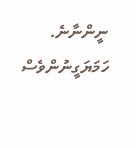ނީންނާނެ. ހަމަޔަގީނުންވެސް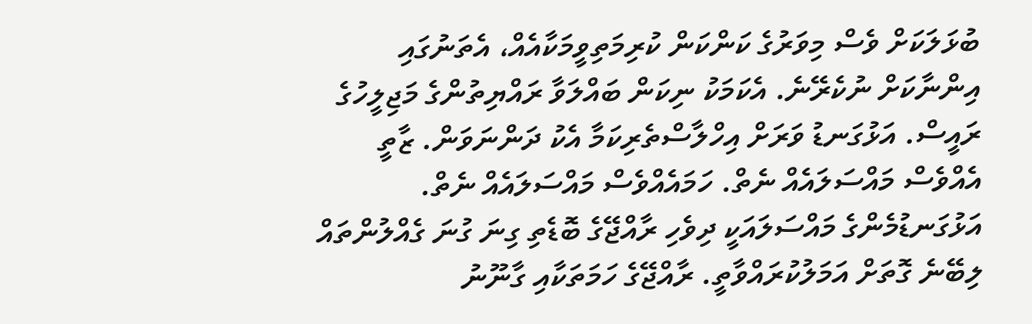ބުޅަލަކަށް ވެސް މިވަރުގެ ކަންކަން ކުރިމަތިވީމަކާއެއް، އެތަނުގައި އިންނާކަށް ނުކެރޭނެ. އެކަމަކު ނިކަން ބައްލަވާ ރައްޔިތުންގެ މަޖިލީހުގެ ރައީސް. އަޅުގަނޑު ވަރަށް އިހްލާސްތެރިކަމާ އެކު ދަންނަވަން. ޒާތީ އެއްވެސް މައްސަލައެއް ނެތް. ހަމައެއްވެސް މައްސަލައެއް ނެތް. އަޅުގަނޑުމެންގެ މައްސަލައަކީ ދިވެހި ރާއްޖޭގެ ބޮޑެތި ގިނަ ގުނަ ގެއްލުންތައް ލިބޭނެ ގޮތަށް އަމަލުކުރައްވާތީ. ރާއްޖޭގެ ހަމަތަކާއި ގާނޫނު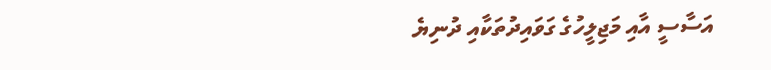އަސާސީ އާއި މަޖިލީހުގެ ގަވައިދުތަކާއި ދުނިޔެ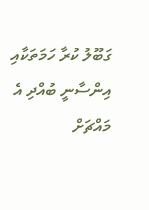ގަބޫލު ކުރާ ހަމަތަކާއި އިންސާނީ ބުއްދި އެ މައްޗަށް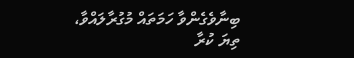ބިނާވެގެންވާ ހަމަތައް މުގުރާލައްވާ، ތިޔަ ކުރާ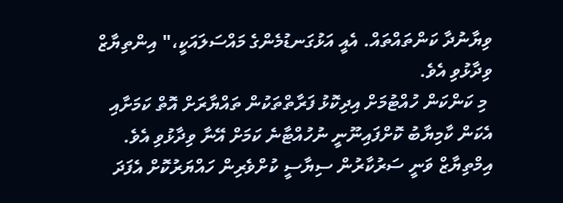ވިޔާނުދާ ކަންތައްތައް. އެއީ އަޅުގަނޑުމެންގެ މައްސަލައަކީ،" އިންތިޔާޒް ވިދާޅުވި އެވެ.
 މި ކަންކަން ހުއްޓުމަށް އިދިކޮޅު ފަރާތްތަކުން ތައްޔާރަށް އޮތް ކަމަށާއި އެކަން ކާމިޔާބު ކޮށްފައިނޫނީ ނުހުއްޓާނެ ކަމަށް އޭނާ ވިދާޅުވި އެވެ.
އިމްތިޔާޒް ވަނީ ސަރުކާރުން ސިޔާސީ ކުށްވެރިން ހައްޔަރުކޮށް އެފަދަ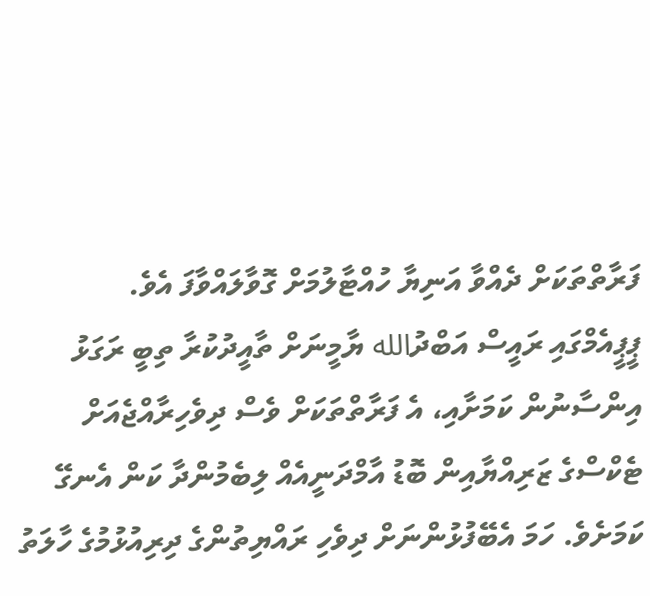ފަރާތްތަކަށް ދެއްވާ އަނިޔާ ހުއްޓާލުމަށް ގޮވާލައްވާފަ އެވެ.
ޕީޕީއެމްގައި ރައީސް އަބްދުالله ޔާމީނަށް ތާއީދުކުރާ ތިބީ ރަގަޅު އިންސާނުން ކަމަށާއި، އެ ފަރާތްތަކަށް ވެސް ދިވެހިރާއްޖެއަށް ޓެކްސްގެ ޒަރިއްޔާއިން ބޮޑު އާމްދަނީއެއް ލިބެމުންދާ ކަން އެނގޭ ކަމަށެވެ. ހަމަ އެބޭފުޅުންނަށް ދިވެހި ރައްޔިތުންގެ ދިރިއުޅުމުގެ ހާލަތު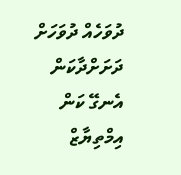ދުވަހެއް ދުވަހަށް ދަށަށްދާކަން އެނގޭ ކަން އިމްތިޔާޒް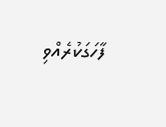ފާހަގަކުރެއްވި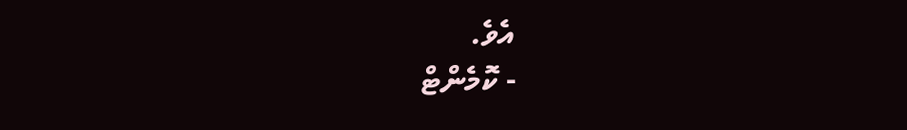އެވެ.
- ކޮމެންޓް